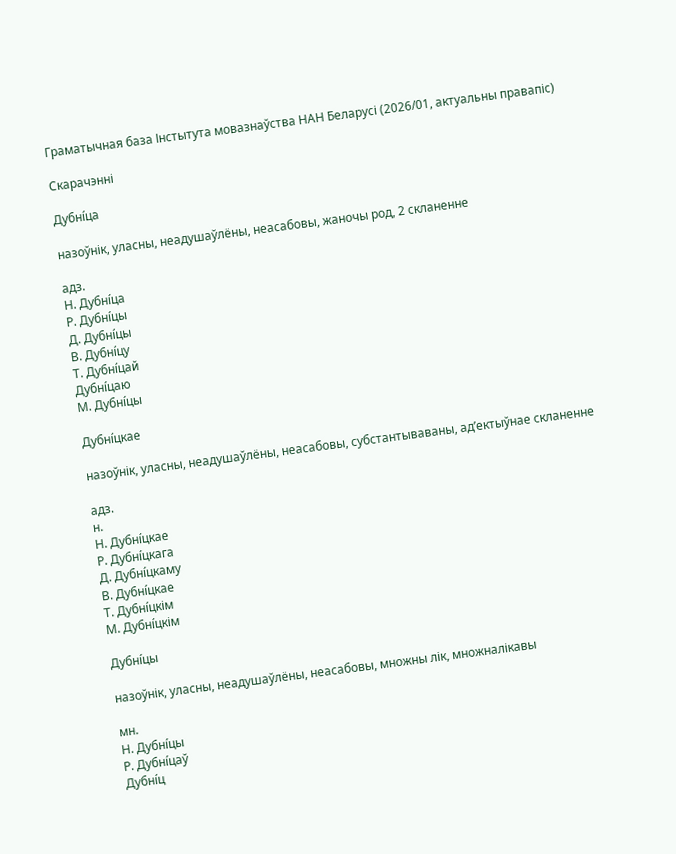Граматычная база Інстытута мовазнаўства НАН Беларусі (2026/01, актуальны правапіс)

Скарачэнні

Дубні́ца

назоўнік, уласны, неадушаўлёны, неасабовы, жаночы род, 2 скланенне

адз.
Н. Дубні́ца
Р. Дубні́цы
Д. Дубні́цы
В. Дубні́цу
Т. Дубні́цай
Дубні́цаю
М. Дубні́цы

Дубні́цкае

назоўнік, уласны, неадушаўлёны, неасабовы, субстантываваны, ад’ектыўнае скланенне

адз.
н.
Н. Дубні́цкае
Р. Дубні́цкага
Д. Дубні́цкаму
В. Дубні́цкае
Т. Дубні́цкім
М. Дубні́цкім

Дубні́цы

назоўнік, уласны, неадушаўлёны, неасабовы, множны лік, множналікавы

мн.
Н. Дубні́цы
Р. Дубні́цаў
Дубні́ц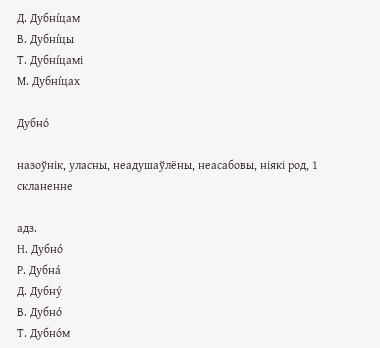Д. Дубні́цам
В. Дубні́цы
Т. Дубні́цамі
М. Дубні́цах

Дубно́

назоўнік, уласны, неадушаўлёны, неасабовы, ніякі род, 1 скланенне

адз.
Н. Дубно́
Р. Дубна́
Д. Дубну́
В. Дубно́
Т. Дубно́м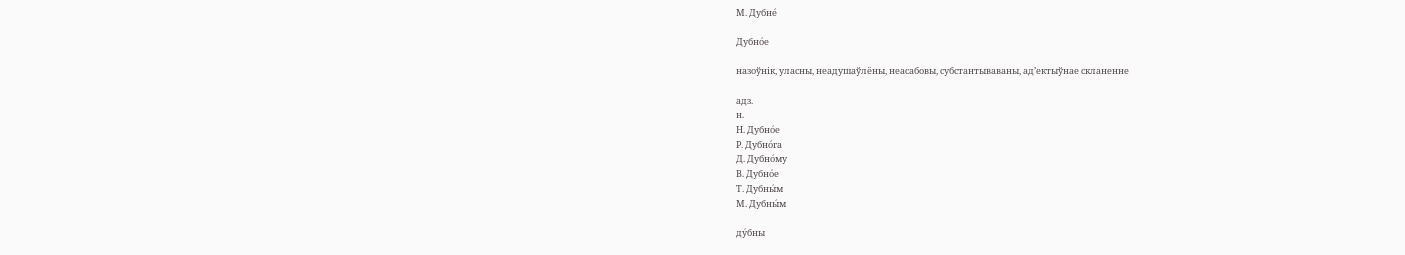М. Дубне́

Дубно́е

назоўнік, уласны, неадушаўлёны, неасабовы, субстантываваны, ад’ектыўнае скланенне

адз.
н.
Н. Дубно́е
Р. Дубно́га
Д. Дубно́му
В. Дубно́е
Т. Дубны́м
М. Дубны́м

ду́бны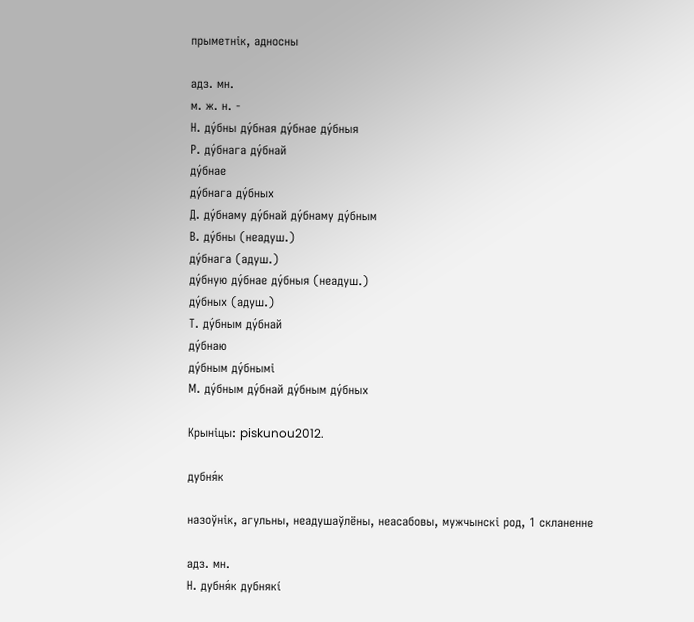прыметнік, адносны

адз. мн.
м. ж. н. -
Н. ду́бны ду́бная ду́бнае ду́бныя
Р. ду́бнага ду́бнай
ду́бнае
ду́бнага ду́бных
Д. ду́бнаму ду́бнай ду́бнаму ду́бным
В. ду́бны (неадуш.)
ду́бнага (адуш.)
ду́бную ду́бнае ду́бныя (неадуш.)
ду́бных (адуш.)
Т. ду́бным ду́бнай
ду́бнаю
ду́бным ду́бнымі
М. ду́бным ду́бнай ду́бным ду́бных

Крыніцы: piskunou2012.

дубня́к

назоўнік, агульны, неадушаўлёны, неасабовы, мужчынскі род, 1 скланенне

адз. мн.
Н. дубня́к дубнякі́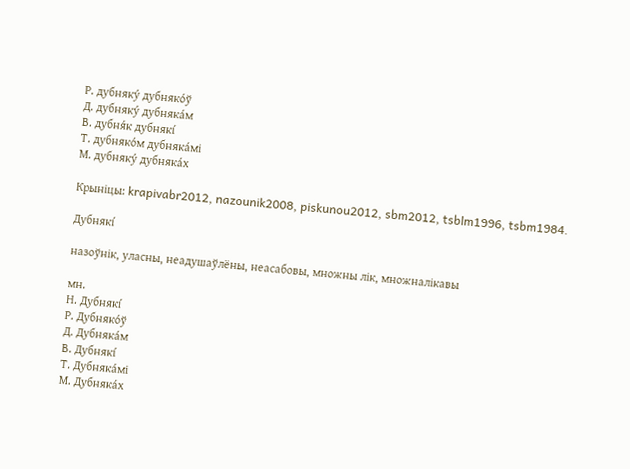Р. дубняку́ дубняко́ў
Д. дубняку́ дубняка́м
В. дубня́к дубнякі́
Т. дубняко́м дубняка́мі
М. дубняку́ дубняка́х

Крыніцы: krapivabr2012, nazounik2008, piskunou2012, sbm2012, tsblm1996, tsbm1984.

Дубнякі́

назоўнік, уласны, неадушаўлёны, неасабовы, множны лік, множналікавы

мн.
Н. Дубнякі́
Р. Дубняко́ў
Д. Дубняка́м
В. Дубнякі́
Т. Дубняка́мі
М. Дубняка́х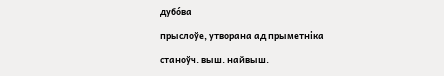дубо́ва

прыслоўе, утворана ад прыметніка

станоўч. выш. найвыш.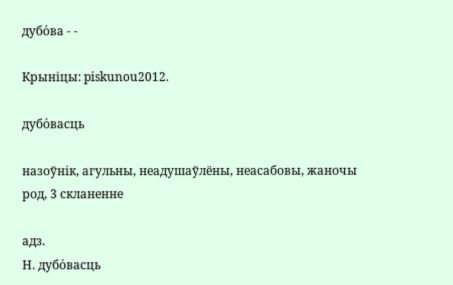дубо́ва - -

Крыніцы: piskunou2012.

дубо́васць

назоўнік, агульны, неадушаўлёны, неасабовы, жаночы род, 3 скланенне

адз.
Н. дубо́васць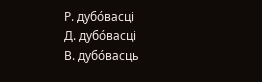Р. дубо́васці
Д. дубо́васці
В. дубо́васць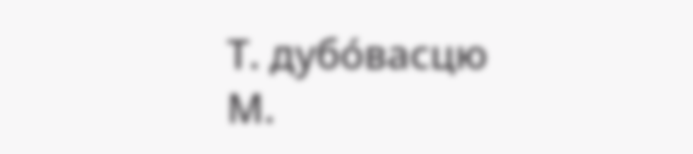Т. дубо́васцю
М.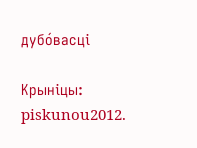дубо́васці

Крыніцы: piskunou2012.